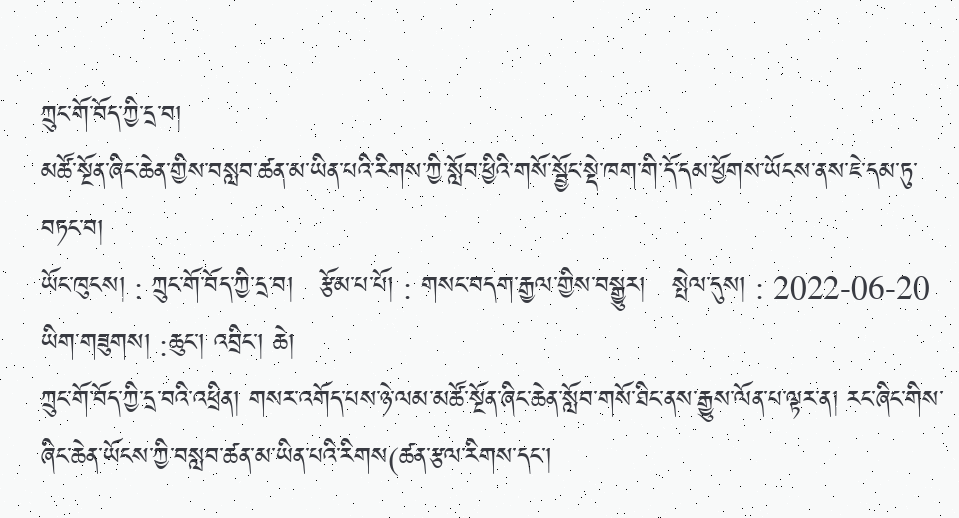ཀྲུང་གོ་བོད་ཀྱི་དྲ་བ།
མཚོ་སྔོན་ཞིང་ཆེན་གྱིས་བསླབ་ཚན་མ་ཡིན་པའི་རིགས་ཀྱི་སློབ་ཕྱིའི་གསོ་སྦྱོང་སྡེ་ཁག་གི་དོ་དམ་ཕྱོགས་ཡོངས་ནས་ཇེ་དམ་ཏུ་བཏང་བ།
ཡོང་ཁུངས། : ཀྲུང་གོ་བོད་ཀྱི་དྲ་བ།   རྩོམ་པ་པོ། : གསང་བདག་རྒྱལ་གྱིས་བསྒྱུར།   སྤེལ་དུས། : 2022-06-20
ཡིག་གཟུགས། :ཆུང་། འབྲིང་། ཆེ།
ཀྲུང་གོ་བོད་ཀྱི་དྲ་བའི་འཕྲིན། གསར་འགོད་པས་ཉེ་ལམ་མཚོ་སྔོན་ཞིང་ཆེན་སློབ་གསོ་ཐིང་ནས་རྒྱུས་ལོན་པ་ལྟར་ན། རང་ཞིང་གིས་ཞིང་ཆེན་ཡོངས་ཀྱི་བསླབ་ཚན་མ་ཡིན་པའི་རིགས(ཚན་རྩལ་རིགས་དང་།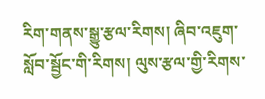རིག་གནས་སྒྱུ་རྩལ་རིགས། ཞིབ་འཇུག་སློབ་སྦྱོང་གི་རིགས། ལུས་རྩལ་གྱི་རིགས་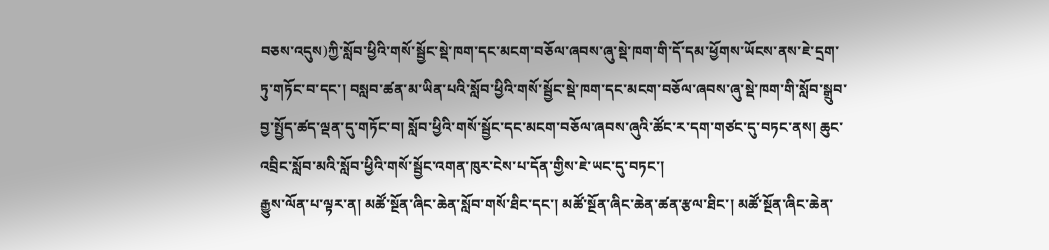བཅས་འདུས)ཀྱི་སློབ་ཕྱིའི་གསོ་སྦྱོང་སྡེ་ཁག་དང་མངག་བཅོལ་ཞབས་ཞུ་སྡེ་ཁག་གི་དོ་དམ་ཕྱོགས་ཡོངས་ནས་ཇེ་དྲག་ཏུ་གཏོང་བ་དང་། བསླབ་ཚན་མ་ཡིན་པའི་སློབ་ཕྱིའི་གསོ་སྦྱོང་སྡེ་ཁག་དང་མངག་བཅོལ་ཞབས་ཞུ་སྡེ་ཁག་གི་སློབ་སྒྲུབ་བྱ་སྤྱོད་ཚད་ལྡན་དུ་གཏོང་བ། སློབ་ཕྱིའི་གསོ་སྦྱོང་དང་མངག་བཅོལ་ཞབས་ཞུའི་ཚོང་ར་དག་གཙང་དུ་བཏང་ནས། ཆུང་འབྲིང་སློབ་མའི་སློབ་ཕྱིའི་གསོ་སྦྱོང་འགན་ཁུར་ངེས་པ་དོན་གྱིས་ཇེ་ཡང་དུ་བཏང་།
རྒྱུས་ལོན་པ་ལྟར་ན། མཚོ་སྔོན་ཞིང་ཆེན་སློབ་གསོ་ཐིང་དང་། མཚོ་སྔོན་ཞིང་ཆེན་ཚན་རྩལ་ཐིང་། མཚོ་སྔོན་ཞིང་ཆེན་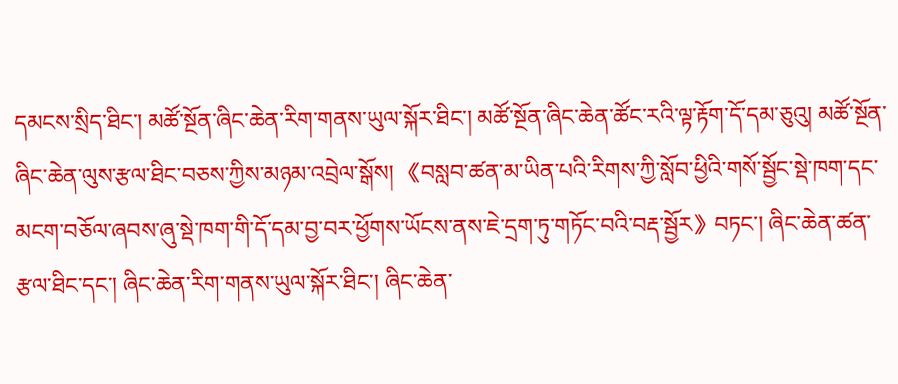དམངས་སྲིད་ཐིང་། མཚོ་སྔོན་ཞིང་ཆེན་རིག་གནས་ཡུལ་སྐོར་ཐིང་། མཚོ་སྔོན་ཞིང་ཆེན་ཚོང་རའི་ལྟ་རྟོག་དོ་དམ་ཅུའུ། མཚོ་སྔོན་ཞིང་ཆེན་ལུས་རྩལ་ཐིང་བཅས་ཀྱིས་མཉམ་འབྲེལ་སྒོས། 《བསླབ་ཚན་མ་ཡིན་པའི་རིགས་ཀྱི་སློབ་ཕྱིའི་གསོ་སྦྱོང་སྡེ་ཁག་དང་མངག་བཅོལ་ཞབས་ཞུ་སྡེ་ཁག་གི་དོ་དམ་བྱ་བར་ཕྱོགས་ཡོངས་ནས་ཇེ་དྲག་ཏུ་གཏོང་བའི་བརྡ་སྦྱོར》བཏང་། ཞིང་ཆེན་ཚན་རྩལ་ཐིང་དང་། ཞིང་ཆེན་རིག་གནས་ཡུལ་སྐོར་ཐིང་། ཞིང་ཆེན་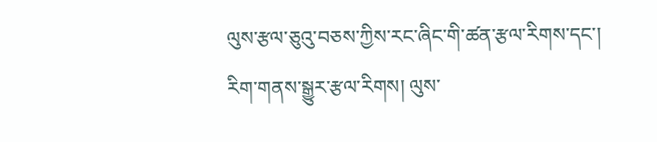ལུས་རྩལ་ཅུའུ་བཅས་ཀྱིས་རང་ཞིང་གི་ཚན་རྩལ་རིགས་དང་། རིག་གནས་སྒྱུར་རྩལ་རིགས། ལུས་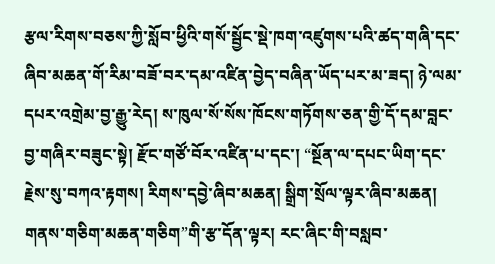རྩལ་རིགས་བཅས་ཀྱི་སློབ་ཕྱིའི་གསོ་སྦྱོང་སྡེ་ཁག་འཛུགས་པའི་ཚད་གཞི་དང་ཞིབ་མཆན་གོ་རིམ་བཟོ་བར་དམ་འཛིན་བྱེད་བཞིན་ཡོད་པར་མ་ཟད། ཉེ་ལམ་དཔར་འགྲེམ་བྱ་རྒྱུ་རེད། ས་ཁུལ་སོ་སོས་ཁོངས་གཏོགས་ཅན་གྱི་དོ་དམ་བླང་བྱ་གཞིར་བཟུང་སྟེ། རྫོང་གཙོ་བོར་འཛིན་པ་དང་། “སྔོན་ལ་དཔང་ཡིག་དང་རྗེས་སུ་བཀའ་རྟགས། རིགས་དབྱེ་ཞིབ་མཆན། སྒྲིག་སྲོལ་ལྟར་ཞིབ་མཆན། གནས་གཅིག་མཆན་གཅིག”གི་རྩ་དོན་ལྟར། རང་ཞིང་གི་བསླབ་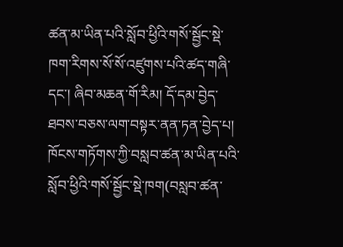ཚན་མ་ཡིན་པའི་སློབ་ཕྱིའི་གསོ་སྦྱོང་སྡེ་ཁག་རིགས་སོ་སོ་འཛུགས་པའི་ཚད་གཞི་དང་། ཞིབ་མཆན་གོ་རིམ། དོ་དམ་བྱེད་ཐབས་བཅས་ལག་བསྟར་ནན་ཏན་བྱེད་པ། ཁོངས་གཏོགས་ཀྱི་བསླབ་ཚན་མ་ཡིན་པའི་སློབ་ཕྱིའི་གསོ་སྦྱོང་སྡེ་ཁག(བསླབ་ཚན་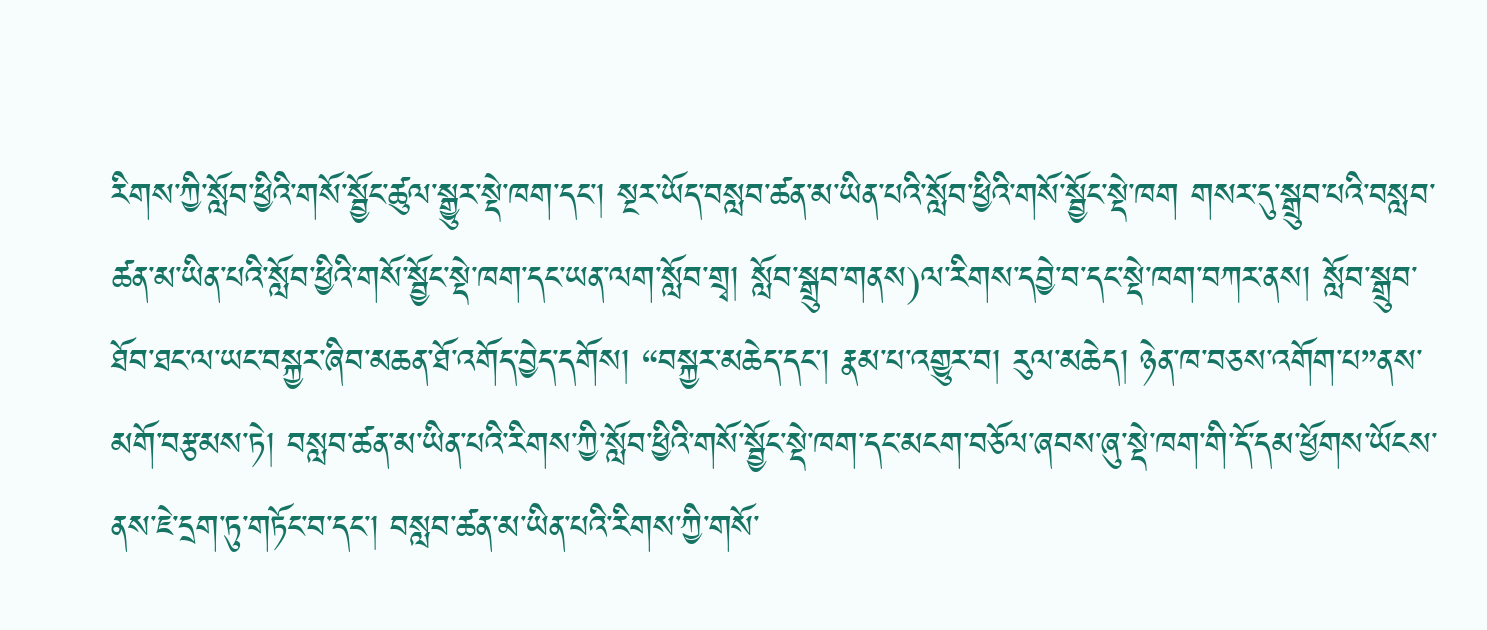རིགས་ཀྱི་སློབ་ཕྱིའི་གསོ་སྦྱོང་ཚུལ་སྒྱུར་སྡེ་ཁག་དང་། སྔར་ཡོད་བསླབ་ཚན་མ་ཡིན་པའི་སློབ་ཕྱིའི་གསོ་སྦྱོང་སྡེ་ཁག གསར་དུ་སྒྲུབ་པའི་བསླབ་ཚན་མ་ཡིན་པའི་སློབ་ཕྱིའི་གསོ་སྦྱོང་སྡེ་ཁག་དང་ཡན་ལག་སློབ་གྲྭ། སློབ་སྒྲུབ་གནས)ལ་རིགས་དབྱེ་བ་དང་སྡེ་ཁག་བཀར་ནས། སློབ་སྒྲུབ་ཐོབ་ཐང་ལ་ཡང་བསྐྱར་ཞིབ་མཆན་ཐོ་འགོད་བྱེད་དགོས། “བསྐྱར་མཆེད་དང་། རྣམ་པ་འགྱུར་བ། རུལ་མཆེད། ཉེན་ཁ་བཅས་འགོག་པ”ནས་མགོ་བརྩམས་ཏེ། བསླབ་ཚན་མ་ཡིན་པའི་རིགས་ཀྱི་སློབ་ཕྱིའི་གསོ་སྦྱོང་སྡེ་ཁག་དང་མངག་བཅོལ་ཞབས་ཞུ་སྡེ་ཁག་གི་དོ་དམ་ཕྱོགས་ཡོངས་ནས་ཇེ་དྲག་ཏུ་གཏོང་བ་དང་། བསླབ་ཚན་མ་ཡིན་པའི་རིགས་ཀྱི་གསོ་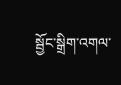སྦྱོང་སྒྲིག་འགལ་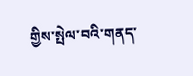གྱིས་སྤེལ་བའི་གནད་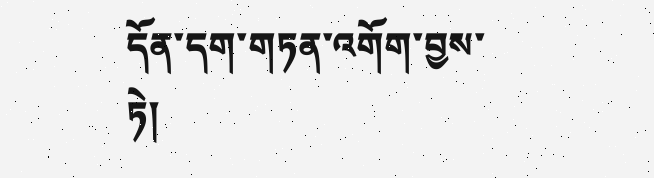དོན་དག་གཏན་འགོག་བྱས་ཏེ།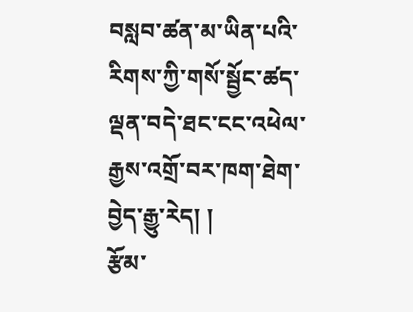བསླབ་ཚན་མ་ཡིན་པའི་རིགས་ཀྱི་གསོ་སྦྱོང་ཚད་ལྡན་བདེ་ཐང་ངང་འཕེལ་རྒྱས་འགྲོ་བར་ཁག་ཐེག་བྱེད་རྒྱུ་རེད། །
རྩོམ་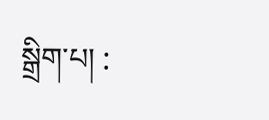སྒྲིག་པ། :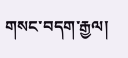གསང་བདག་རྒྱལ།